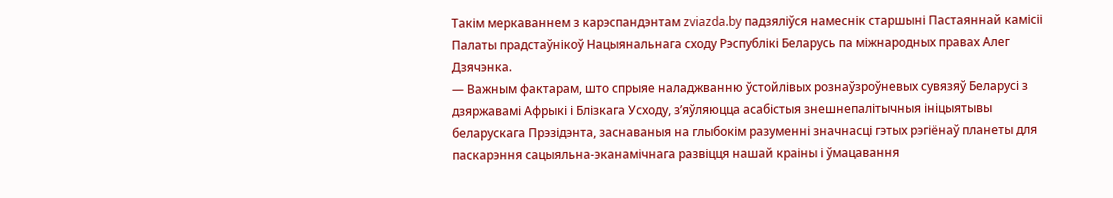Такім меркаваннем з карэспандэнтам zviazda.by падзяліўся намеснік старшыні Пастаяннай камісіі Палаты прадстаўнікоў Нацыянальнага сходу Рэспублікі Беларусь па міжнародных правах Алег Дзячэнка.
— Важным фактарам, што спрыяе наладжванню ўстойлівых рознаўзроўневых сувязяў Беларусі з дзяржавамі Афрыкі і Блізкага Усходу, з’яўляюцца асабістыя знешнепалітычныя ініцыятывы беларускага Прэзідэнта, заснаваныя на глыбокім разуменні значнасці гэтых рэгіёнаў планеты для паскарэння сацыяльна-эканамічнага развіцця нашай краіны і ўмацавання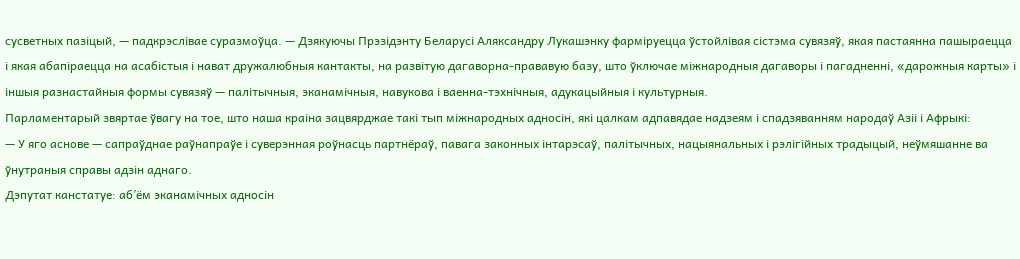сусветных пазіцый, — падкрэслівае суразмоўца. — Дзякуючы Прэзідэнту Беларусі Аляксандру Лукашэнку фарміруецца ўстойлівая сістэма сувязяў, якая пастаянна пашыраецца і якая абапіраецца на асабістыя і нават дружалюбныя кантакты, на развітую дагаворна-прававую базу, што ўключае міжнародныя дагаворы і пагадненні, «дарожныя карты» і іншыя разнастайныя формы сувязяў — палітычныя, эканамічныя, навукова і ваенна-тэхнічныя, адукацыйныя і культурныя.
Парламентарый звяртае ўвагу на тое, што наша краіна зацвярджае такі тып міжнародных адносін, які цалкам адпавядае надзеям і спадзяванням народаў Азіі і Афрыкі:
— У яго аснове — сапраўднае раўнапраўе і суверэнная роўнасць партнёраў, павага законных інтарэсаў, палітычных, нацыянальных і рэлігійных традыцый, неўмяшанне ва ўнутраныя справы адзін аднаго.
Дэпутат канстатуе: аб’ём эканамічных адносін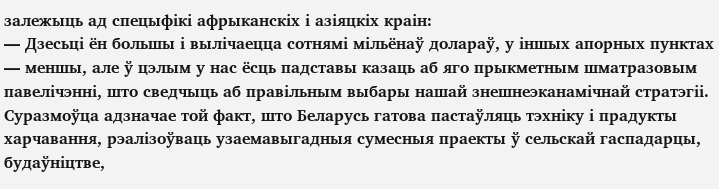залежыць ад спецыфікі афрыканскіх і азіяцкіх краін:
— Дзесьці ён большы і вылічаецца сотнямі мільёнаў долараў, у іншых апорных пунктах — меншы, але ў цэлым у нас ёсць падставы казаць аб яго прыкметным шматразовым павелічэнні, што сведчыць аб правільным выбары нашай знешнеэканамічнай стратэгіі.
Суразмоўца адзначае той факт, што Беларусь гатова пастаўляць тэхніку і прадукты харчавання, рэалізоўваць узаемавыгадныя сумесныя праекты ў сельскай гаспадарцы, будаўніцтве,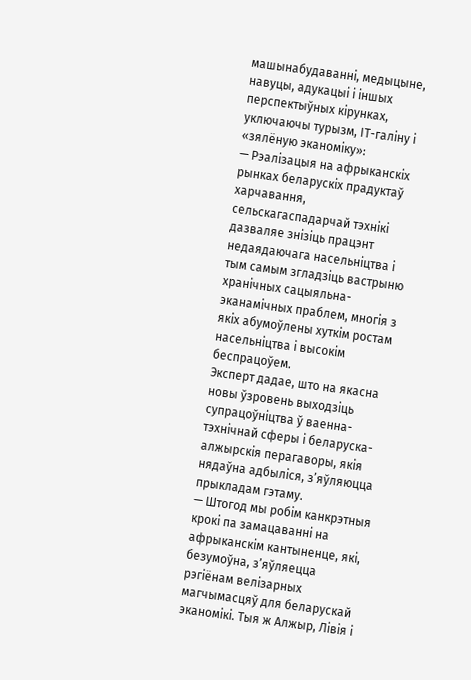машынабудаванні, медыцыне, навуцы, адукацыі і іншых перспектыўных кірунках, уключаючы турызм, IT-галіну і «зялёную эканоміку»:
— Рэалізацыя на афрыканскіх рынках беларускіх прадуктаў харчавання, сельскагаспадарчай тэхнікі дазваляе знізіць працэнт недаядаючага насельніцтва і тым самым згладзіць вастрыню хранічных сацыяльна-эканамічных праблем, многія з якіх абумоўлены хуткім ростам насельніцтва і высокім беспрацоўем.
Эксперт дадае, што на якасна новы ўзровень выходзіць супрацоўніцтва ў ваенна-тэхнічнай сферы і беларуска-алжырскія перагаворы, якія нядаўна адбыліся, з’яўляюцца прыкладам гэтаму.
— Штогод мы робім канкрэтныя крокі па замацаванні на афрыканскім кантыненце, які, безумоўна, з’яўляецца рэгіёнам велізарных магчымасцяў для беларускай эканомікі. Тыя ж Алжыр, Лівія і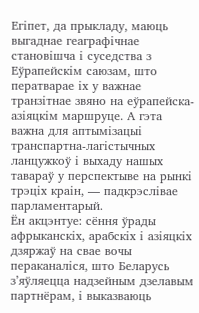Егіпет, да прыкладу, маюць выгаднае геаграфічнае становішча і суседства з Еўрапейскім саюзам, што ператварае іх у важнае транзітнае звяно на еўрапейска-азіяцкім маршруце. А гэта важна для аптымізацыі транспартна-лагістычных ланцужкоў і выхаду нашых тавараў у перспектыве на рынкі трэціх краін, — падкрэслівае парламентарый.
Ён акцэнтуе: сёння ўрады афрыканскіх, арабскіх і азіяцкіх дзяржаў на свае вочы пераканаліся, што Беларусь з’яўляецца надзейным дзелавым партнёрам, і выказваюць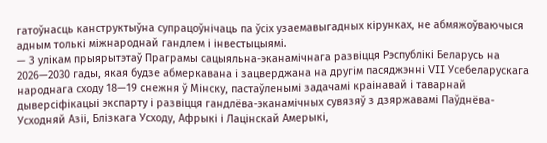гатоўнасць канструктыўна супрацоўнічаць па ўсіх узаемавыгадных кірунках, не абмяжоўваючыся адным толькі міжнароднай гандлем і інвестыцыямі.
— З улікам прыярытэтаў Праграмы сацыяльна-эканамічнага развіцця Рэспублікі Беларусь на 2026—2030 гады, якая будзе абмеркавана і зацверджана на другім пасяджэнні VII Усебеларускага народнага сходу 18—19 снежня ў Мінску, пастаўленымі задачамі краінавай і таварнай дыверсіфікацыі экспарту і развіцця гандлёва-эканамічных сувязяў з дзяржавамі Паўднёва-Усходняй Азіі, Блізкага Усходу, Афрыкі і Лацінскай Амерыкі,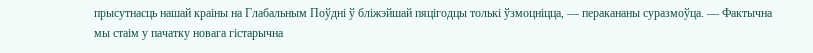прысутнасць нашай краіны на Глабальным Поўдні ў бліжэйшай пяцігодцы толькі ўзмоцніцца, — перакананы суразмоўца. — Фактычна мы стаім у пачатку новага гістарычна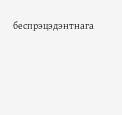беспрэцэдэнтнага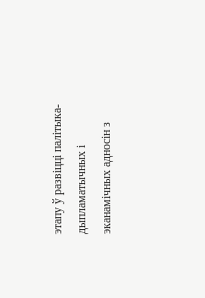этапу ў развіцці палітыка-дыпламатычных і эканамічных адносін з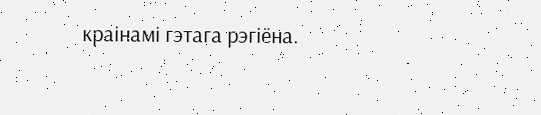краінамі гэтага рэгіёна.